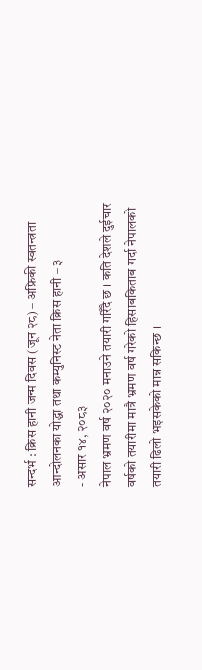सन्दर्भ : क्रिस हानी जन्म दिवस (जून २८) – अफ्रिकी स्वतन्त्रता आन्दोलनका योद्धा तथा कम्युनिस्ट नेता क्रिस हानी – ३
- असार १४, २०८३
नेपाल भ्रमण वर्ष २०२० मनाउने तयारी गरिँदै छ । कति देशले दुईचार वर्षको तयारीमा मात्रै भ्रमण वर्ष गरेको हिसाबकिताब गर्दा नेपालको तयारी ढिलो भइसकेको मान्न सकिन्छ ।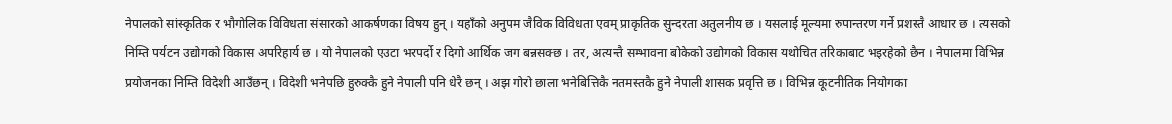नेपालको सांस्कृतिक र भौगोलिक विविधता संसारको आकर्षणका विषय हुन् । यहाँको अनुपम जैविक विविधता एवम् प्राकृतिक सुन्दरता अतुलनीय छ । यसलाई मूल्यमा रुपान्तरण गर्ने प्रशस्तै आधार छ । त्यसको निम्ति पर्यटन उद्योगको विकास अपरिहार्य छ । यो नेपालको एउटा भरपर्दो र दिगो आर्थिक जग बन्नसक्छ । तर, अत्यन्तै सम्भावना बोकेको उद्योगको विकास यथोचित तरिकाबाट भइरहेको छैन । नेपालमा विभिन्न प्रयोजनका निम्ति विदेशी आउँछन् । विदेशी भनेपछि हुरुक्कै हुने नेपाली पनि धेरै छन् । अझ गोरो छाला भनेबित्तिकै नतमस्तकै हुने नेपाली शासक प्रवृत्ति छ । विभिन्न कूटनीतिक नियोगका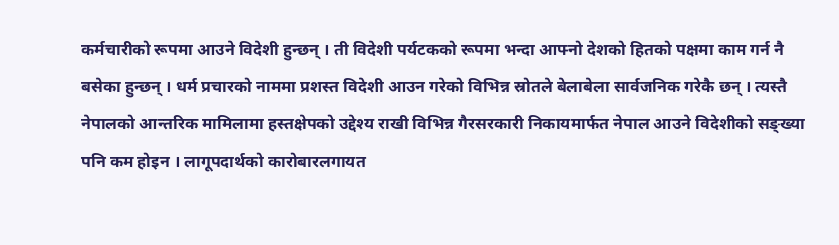कर्मचारीको रूपमा आउने विदेशी हुन्छन् । ती विदेशी पर्यटकको रूपमा भन्दा आफ्नो देशको हितको पक्षमा काम गर्न नै बसेका हुन्छन् । धर्म प्रचारको नाममा प्रशस्त विदेशी आउन गरेको विभिन्न स्रोतले बेलाबेला सार्वजनिक गरेकै छन् । त्यस्तै नेपालको आन्तरिक मामिलामा हस्तक्षेपको उद्देश्य राखी विभिन्न गैरसरकारी निकायमार्फत नेपाल आउने विदेशीको सङ्ख्या पनि कम होइन । लागूपदार्थको कारोबारलगायत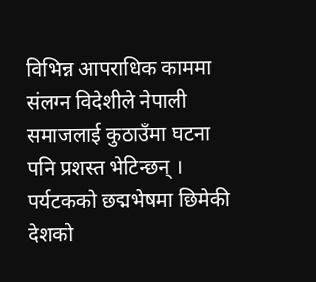विभिन्न आपराधिक काममा संलग्न विदेशीले नेपाली समाजलाई कुठाउँमा घटना पनि प्रशस्त भेटिन्छन् । पर्यटकको छद्मभेषमा छिमेकी देशको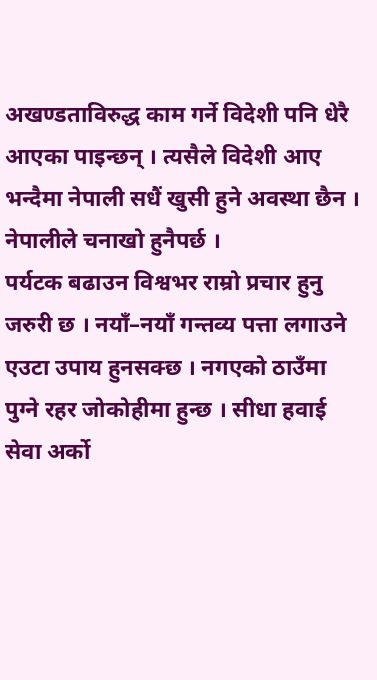अखण्डताविरुद्ध काम गर्ने विदेशी पनि धेरै आएका पाइन्छन् । त्यसैले विदेशी आए भन्दैमा नेपाली सधैं खुसी हुने अवस्था छैन । नेपालीले चनाखो हुनैपर्छ ।
पर्यटक बढाउन विश्वभर राम्रो प्रचार हुनु जरुरी छ । नयाँ–नयाँ गन्तव्य पत्ता लगाउने एउटा उपाय हुनसक्छ । नगएको ठाउँमा पुग्ने रहर जोकोहीमा हुन्छ । सीधा हवाई सेवा अर्को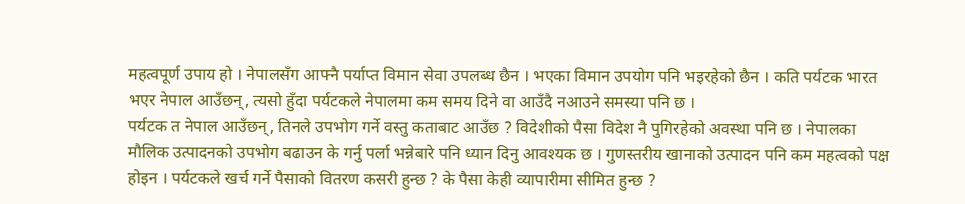महत्वपूर्ण उपाय हो । नेपालसँग आफ्नै पर्याप्त विमान सेवा उपलब्ध छैन । भएका विमान उपयोग पनि भइरहेको छैन । कति पर्यटक भारत भएर नेपाल आउँछन्, त्यसो हुँदा पर्यटकले नेपालमा कम समय दिने वा आउँदै नआउने समस्या पनि छ ।
पर्यटक त नेपाल आउँछन्, तिनले उपभोग गर्ने वस्तु कताबाट आउँछ ? विदेशीको पैसा विदेश नै पुगिरहेको अवस्था पनि छ । नेपालका मौलिक उत्पादनको उपभोग बढाउन के गर्नु पर्ला भन्नेबारे पनि ध्यान दिनु आवश्यक छ । गुणस्तरीय खानाको उत्पादन पनि कम महत्वको पक्ष होइन । पर्यटकले खर्च गर्ने पैसाको वितरण कसरी हुन्छ ? के पैसा केही व्यापारीमा सीमित हुन्छ ?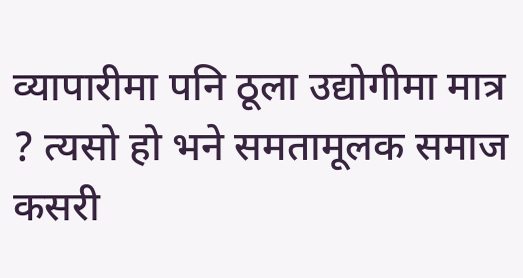व्यापारीमा पनि ठूला उद्योगीमा मात्र ? त्यसो हो भने समतामूलक समाज कसरी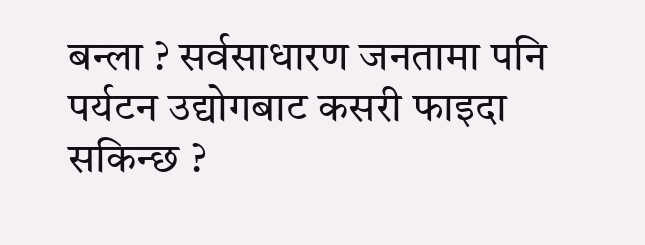बन्ला ? सर्वसाधारण जनतामा पनि पर्यटन उद्योगबाट कसरी फाइदा सकिन्छ ?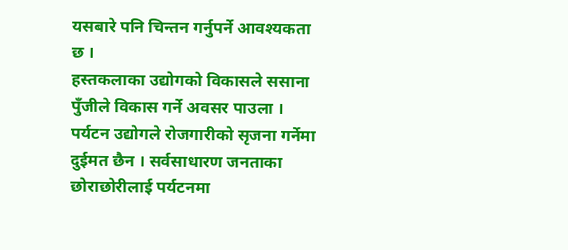यसबारे पनि चिन्तन गर्नुपर्ने आवश्यकता छ ।
हस्तकलाका उद्योगको विकासले ससाना पुँजीले विकास गर्ने अवसर पाउला । पर्यटन उद्योगले रोजगारीको सृजना गर्नेमा दुईमत छैन । सर्वसाधारण जनताका छोराछोरीलाई पर्यटनमा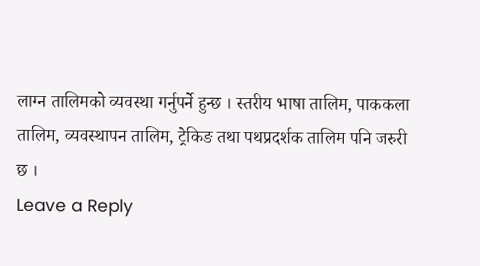लाग्न तालिमको व्यवस्था गर्नुपर्ने हुन्छ । स्तरीय भाषा तालिम, पाककला तालिम, व्यवस्थापन तालिम, ट्रेकिङ तथा पथप्रदर्शक तालिम पनि जरुरी छ ।
Leave a Reply